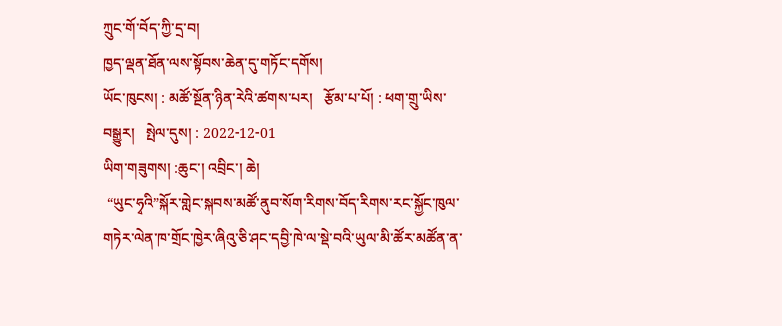ཀྲུང་གོ་བོད་ཀྱི་དྲ་བ།
ཁྱད་ལྡན་ཐོན་ལས་སྟོབས་ཆེན་དུ་གཏོང་དགོས།
ཡོང་ཁུངས། : མཚོ་སྔོན་ཉིན་རེའི་ཚགས་པར།   རྩོམ་པ་པོ། : ཕག་གྲུ་ཡིས་བསྒྱུར།   སྤེལ་དུས། : 2022-12-01
ཡིག་གཟུགས། :ཆུང་། འབྲིང་། ཆེ།
 “ཡུང་ཧྭའི”སྐོར་གླེང་སྐབས་མཚོ་ནུབ་སོག་རིགས་བོད་རིགས་རང་སྐྱོང་ཁུལ་གཏེར་ལེན་ཁ་གྲོང་ཁྱེར་ཞིའུ་ཅི་ཤང་དབྱི་ཁེ་ལ་སྡེ་བའི་ཡུལ་མི་ཚོར་མཚོན་ན་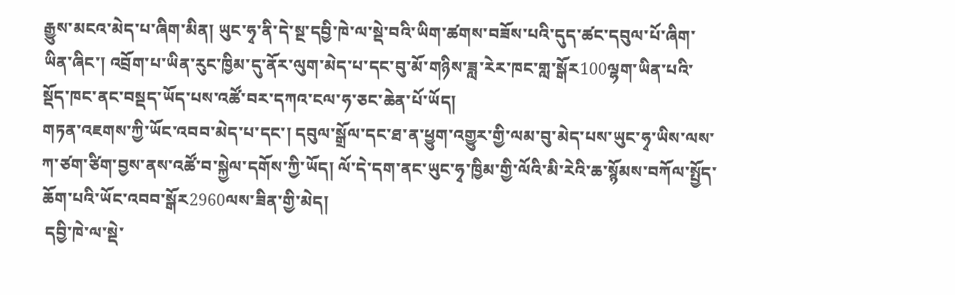རྒྱུས་མངའ་མེད་པ་ཞིག་མིན། ཡུང་ཧྭ་ནི་དེ་སྔ་དབྱི་ཁེ་ལ་སྡེ་བའི་ཡིག་ཚགས་བཟོས་པའི་དུད་ཚང་དབུལ་པོ་ཞིག་ཡིན་ཞིང་། འབྲོག་པ་ཡིན་རུང་ཁྱིམ་དུ་ནོར་ལུག་མེད་པ་དང་བུ་མོ་གཉིས་ཟླ་རེར་ཁང་གླ་སྒོར100ལྷག་ཡིན་པའི་སྡོད་ཁང་ནང་བསྡད་ཡོད་པས་འཚོ་བར་དཀའ་ངལ་ཧ་ཅང་ཆེན་པོ་ཡོད།
གཏན་འཇགས་ཀྱི་ཡོང་འབབ་མེད་པ་དང་། དབུལ་སྒྲོལ་དང་ཐ་ན་ཕྱུག་འགྱུར་གྱི་ལམ་བུ་མེད་པས་ཡུང་ཧྭ་ཡིས་ལས་ཀ་ཙག་ཙིག་བྱས་ནས་འཚོ་བ་སྐྱེལ་དགོས་ཀྱི་ཡོད། ལོ་དེ་དག་ནང་ཡུང་ཧྭ་ཁྱིམ་གྱི་ལོའི་མི་རེའི་ཆ་སྙོམས་བཀོལ་སྤྱོད་ཆོག་པའི་ཡོང་འབབ་སྒོར2960ལས་ཟིན་གྱི་མེད།
 དབྱི་ཁེ་ལ་སྡེ་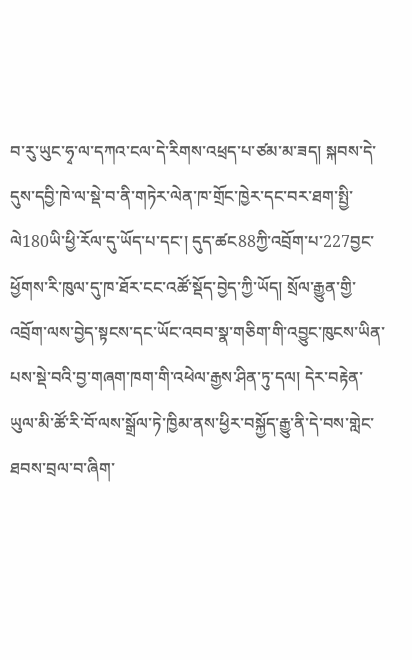བ་རུ་ཡུང་ཧྭ་ལ་དཀའ་ངལ་དེ་རིགས་འཕྲད་པ་ཙམ་མ་ཟད། སྐབས་དེ་དུས་དབྱི་ཁེ་ལ་སྡེ་བ་ནི་གཏེར་ལེན་ཁ་གྲོང་ཁྱེར་དང་བར་ཐག་སྤྱི་ལེ180ཡི་ཕྱི་རོལ་དུ་ཡོད་པ་དང་། དུད་ཚང88ཀྱི་འབྲོག་པ་227བྱང་ཕྱོགས་རི་ཁུལ་དུ་ཁ་ཐོར་ངང་འཚོ་སྡོད་བྱེད་ཀྱི་ཡོད། སྲོལ་རྒྱུན་གྱི་འབྲོག་ལས་བྱེད་སྟངས་དང་ཡོང་འབབ་སྣ་གཅིག་གི་འབྱུང་ཁུངས་ཡིན་པས་སྡེ་བའི་བྱ་གཞག་ཁག་གི་འཕེལ་རྒྱས་ཤིན་ཏུ་དལ། དེར་བརྟེན་ཡུལ་མི་ཚོ་རི་བོ་ལས་སྒྲོལ་ཏེ་ཁྱིམ་ནས་ཕྱིར་བསྐྱོད་རྒྱུ་ནི་དེ་བས་གླེང་ཐབས་བྲལ་བ་ཞིག་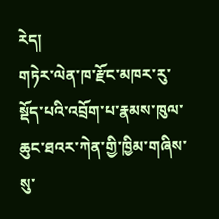རེད།
གཏེར་ལེན་ཁ་རྫོང་མཁར་རུ་སྡོད་པའི་འབྲོག་པ་རྣམས་ཁུལ་ཆུང་ཐའར་ཀེན་གྱི་ཁྱིམ་གཞིས་སུ་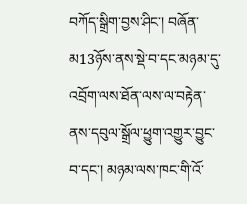བཀོད་སྒྲིག་བྱས་ཤིང་། བཞོན་མ13ཉོས་ནས་སྡེ་བ་དང་མཉམ་དུ་འབྲོག་ལས་ཐོན་ལས་ལ་བརྟེན་ནས་དབུལ་སྒྲོལ་ཕྱུག་འགྱུར་བྱུང་བ་དང་། མཉམ་ལས་ཁང་གི་འོ་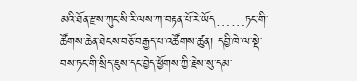མའི་ཐོན་རྫས་ཀུང་སི་རི་ལས་ཀ་བརྟན་པོ་རེ་ཡོད……ཏང་གི་ཚོགས་ཆེན་ཐེངས་བཅོ་བརྒྱད་པ་འཚོགས་ཚུན། དབྱི་ཁེ་ལ་སྡེ་བས་ཏང་གི་སྲིད་ཇུས་དང་བྱེད་ཕྱོགས་ཀྱི་རྗེས་སུ་དམ་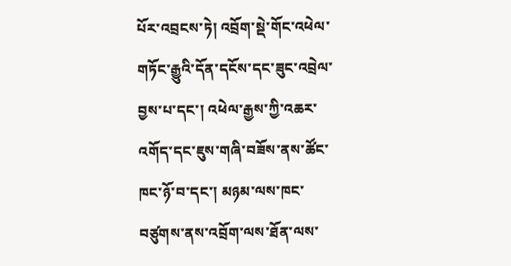པོར་འབྲངས་ཏེ། འབྲོག་སྡེ་གོང་འཕེལ་གཏོང་རྒྱུའི་དོན་དངོས་དང་ཟུང་འབྲེལ་བྱས་པ་དང་། འཕེལ་རྒྱས་ཀྱི་འཆར་འགོད་དང་ཇུས་གཞི་བཟོས་ནས་ཚོང་ཁང་ཉོ་བ་དང་། མཉམ་ལས་ཁང་བཙུགས་ནས་འབྲོག་ལས་ཐོན་ལས་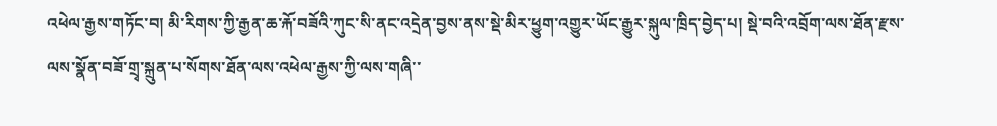འཕེལ་རྒྱས་གཏོང་བ། མི་རིགས་ཀྱི་རྒྱན་ཆ་རྐོ་བཟོའི་ཀུང་སི་ནང་འདྲེན་བྱས་ནས་སྡེ་མིར་ཕྱུག་འགྱུར་ཡོང་རྒྱུར་སྐུལ་ཁྲིད་བྱེད་པ། སྡེ་བའི་འབྲོག་ལས་ཐོན་རྫས་ལས་སྣོན་བཟོ་གྲྭ་སྐྲུན་པ་སོགས་ཐོན་ལས་འཕེལ་རྒྱས་ཀྱི་ལས་གཞི་་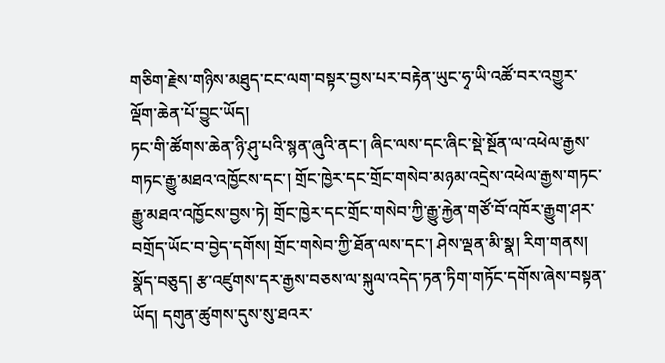གཅིག་རྗེས་གཉིས་མཐུད་ངང་ལག་བསྟར་བྱས་པར་བརྟེན་ཡུང་ཧྭ་ཡི་འཚོ་བར་འགྱུར་ལྡོག་ཆེན་པོ་བྱུང་ཡོད།
ཏང་གི་ཚོགས་ཆེན་ཉི་ཤུ་པའི་སྙན་ཞུའི་ནང་། ཞིང་ལས་དང་ཞིང་སྡེ་སྔོན་ལ་འཕེལ་རྒྱས་གཏང་རྒྱུ་མཐའ་འཁྱོངས་དང་། གྲོང་ཁྱེར་དང་གྲོང་གསེབ་མཉམ་འདྲེས་འཕེལ་རྒྱས་གཏང་རྒྱུ་མཐའ་འཁྱོངས་བྱས་ཏེ། གྲོང་ཁྱེར་དང་གྲོང་གསེབ་ཀྱི་རྒྱུ་རྐྱེན་གཙོ་བོ་འཁོར་རྒྱུག་ཤར་བགྲོད་ཡོང་བ་བྱེད་དགོས། གྲོང་གསེབ་ཀྱི་ཐོན་ལས་དང་། ཤེས་ལྡན་མི་སྣ། རིག་གནས། སྣོད་བཅུད། རྩ་འཛུགས་དར་རྒྱས་བཅས་ལ་སྐུལ་འདེད་ཏན་ཏིག་གཏོང་དགོས་ཞེས་བསྟན་ཡོད། དགུན་ཚུགས་དུས་སུ་ཐའར་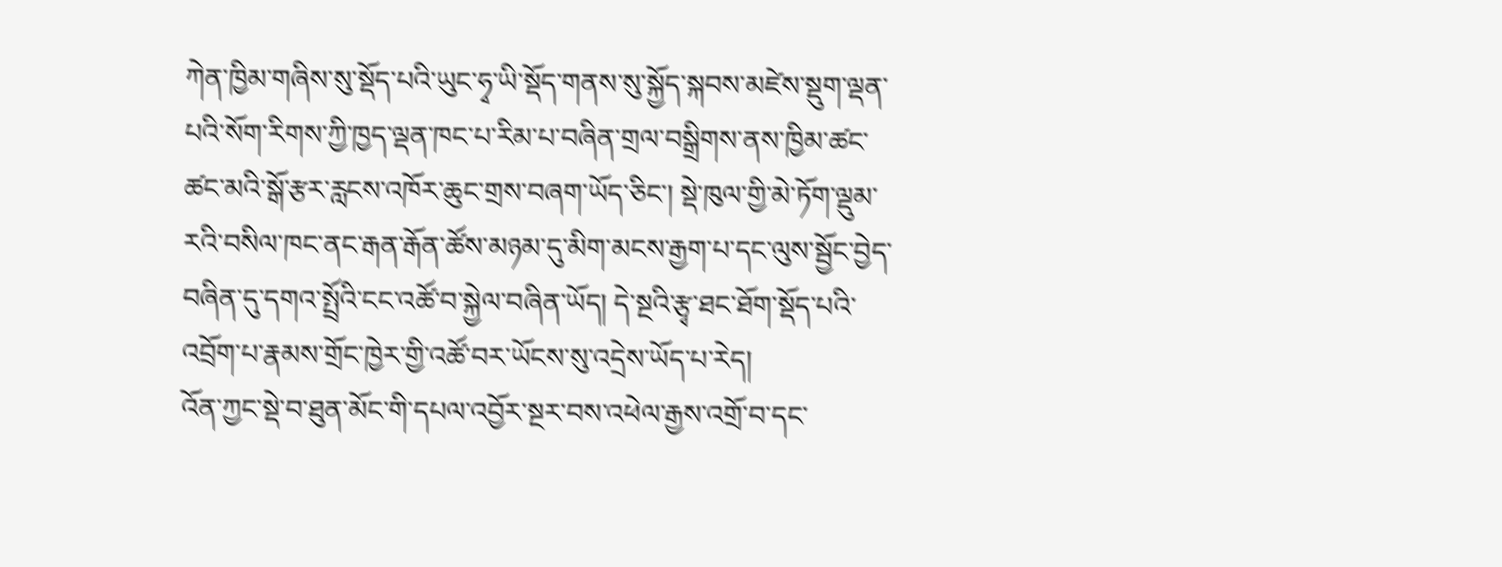ཀེན་ཁྱིམ་གཞིས་སུ་སྡོད་པའི་ཡུང་ཧྭ་ཡི་སྡོད་གནས་སུ་སྐྱོད་སྐབས་མཛེས་སྡུག་ལྡན་པའི་སོག་རིགས་ཀྱི་ཁྱད་ལྡན་ཁང་པ་རིམ་པ་བཞིན་གྲལ་བསྒྲིགས་ནས་ཁྱིམ་ཚང་ཚང་མའི་སྒོ་རྩར་རླངས་འཁོར་ཆུང་གྲས་བཞག་ཡོད་ཅིང་། སྡེ་ཁུལ་གྱི་མེ་ཏོག་ལྡུམ་རའི་བསིལ་ཁང་ནང་རྒན་རྒོན་ཚོས་མཉམ་དུ་མིག་མངས་རྒྱག་པ་དང་ལུས་སྦྱོང་བྱེད་བཞིན་དུ་དགའ་སྤྲོའི་ངང་འཚོ་བ་སྐྱེལ་བཞིན་ཡོད། དེ་སྔའི་རྩྭ་ཐང་ཐོག་སྡོད་པའི་འབྲོག་པ་རྣམས་གྲོང་ཁྱེར་གྱི་འཚོ་བར་ཡོངས་སུ་འདྲེས་ཡོད་པ་རེད།
འོན་ཀྱང་སྡེ་བ་ཐུན་མོང་གི་དཔལ་འབྱོར་སྔར་བས་འཕེལ་རྒྱས་འགྲོ་བ་དང་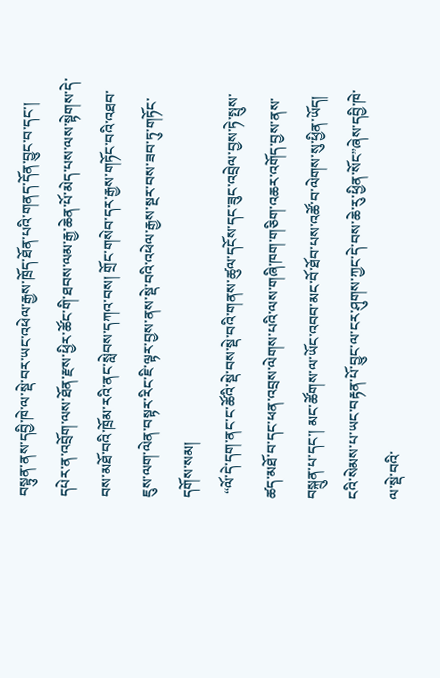བསྟུན་ནས་དབྱི་ཁེ་ལ་སྡེ་བར་ཡང་འཕེལ་རྒྱས་ཁྲོད་ཐོན་པའི་གནད་དོན་བྱུང་བ་དང་། དཔེར་ན་འབྲོག་ལས་ཐོན་རྫས་ཕྱིར་ཚོང་གི་ཐབས་ལམ་རྒྱ་ཆེན་པོ་མེད་པས་ལས་སྟེགས་དེ་བས་མཐོ་བའི་ཁྲོམ་རའི་ནང་སླེབས་དཀའ་བས། གྲོང་གསེབ་དར་རྒྱས་གཏོང་བའི་འཐབ་ཇུས་ལག་ལེན་བསྟར་རིང་ཇི་ལྟར་བྱས་ནས་སྡེ་བའི་འཕེལ་རྒྱས་སྔར་བས་ཟབ་ཏུ་གཏོང་དགོས་སམ།
 “ལོ་དེ་དག་ནང་ང་ཚོའི་སྡེ་བས་སྡེ་བའི་གནས་ཚུལ་དངོས་དང་ཟུང་འབྲེལ་བྱས་ཏེ་སྤུས་ཚད་མཐོ་བ་དང་ཕན་འབྲས་ལེགས་པའི་ལས་གཞི་ཁག་གཅིག་འཆར་འགོད་བྱས་ནས་བསྐྲུན་པ་དང་། མང་ཚོགས་ལ་ཡོང་འབབ་མང་བོ་ཐོབ་པས་འཚོ་བ་ལེགས་སུ་ཕྱིན་ཡོད། ངའི་སེམས་པ་ཡང་བརྟན་པོ་བྱུང་ལ་ངར་ཤུགས་ཀྱང་དེ་བས་ཆེ་རུ་ཕྱིན་སོང”ཞེས་དབྱི་ཁེ་ལ་སྡེ་བའི་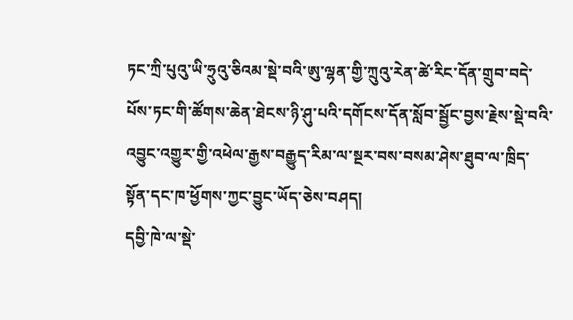ཏང་ཀྲི་པུའུ་ཡི་ཧྲུའུ་ཅིའམ་སྡེ་བའི་ཨུ་ལྷན་གྱི་ཀྲུའུ་རེན་ཚེ་རིང་དོན་གྲུབ་བདེ་པོས་ཏང་གི་ཚོགས་ཆེན་ཐེངས་ཉི་ཤུ་པའི་དགོངས་དོན་སློབ་སྦྱོང་བྱས་རྗེས་སྡེ་བའི་འབྱུང་འགྱུར་གྱི་འཕེལ་རྒྱས་བརྒྱུད་རིམ་ལ་སྔར་བས་བསམ་ཤེས་ཐུབ་ལ་ཁྲིད་སྟོན་དང་ཁ་ཕྱོགས་ཀྱང་བྱུང་ཡོད་ཅེས་བཤད།
དབྱི་ཁེ་ལ་སྡེ་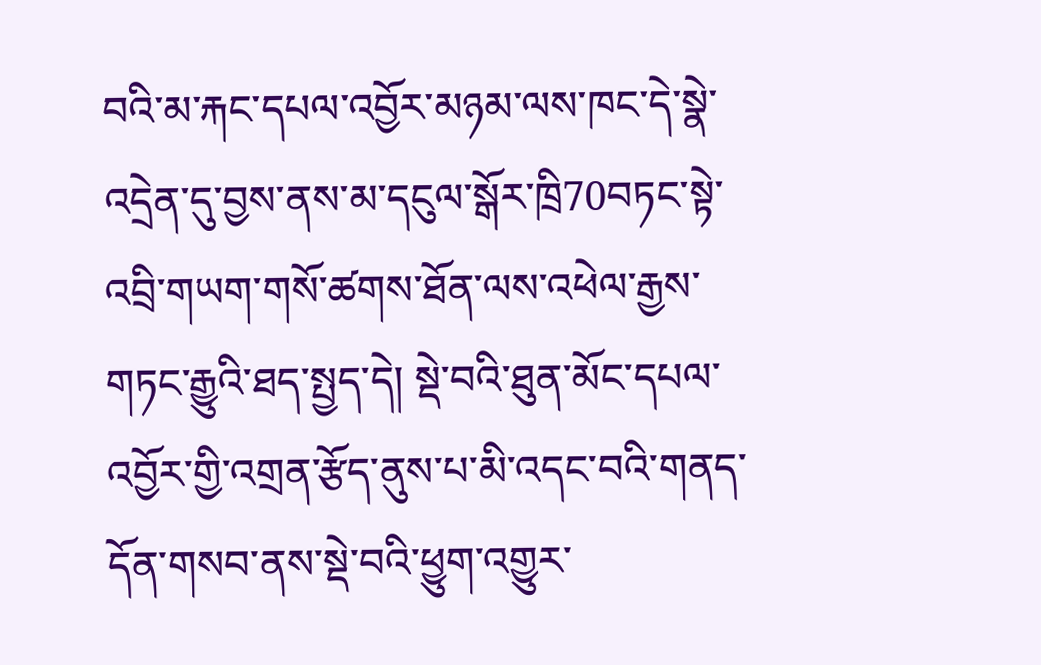བའི་མ་རྐང་དཔལ་འབྱོར་མཉམ་ལས་ཁང་དེ་སྣེ་འདྲེན་དུ་བྱས་ནས་མ་དངུལ་སྒོར་ཁྲི70བཏང་སྟེ་འབྲི་གཡག་གསོ་ཚགས་ཐོན་ལས་འཕེལ་རྒྱས་གཏང་རྒྱུའི་ཐད་སྤྱད་དེ། སྡེ་བའི་ཐུན་མོང་དཔལ་འབྱོར་གྱི་འགྲན་རྩོད་ནུས་པ་མི་འདང་བའི་གནད་དོན་གསབ་ནས་སྡེ་བའི་ཕྱུག་འགྱུར་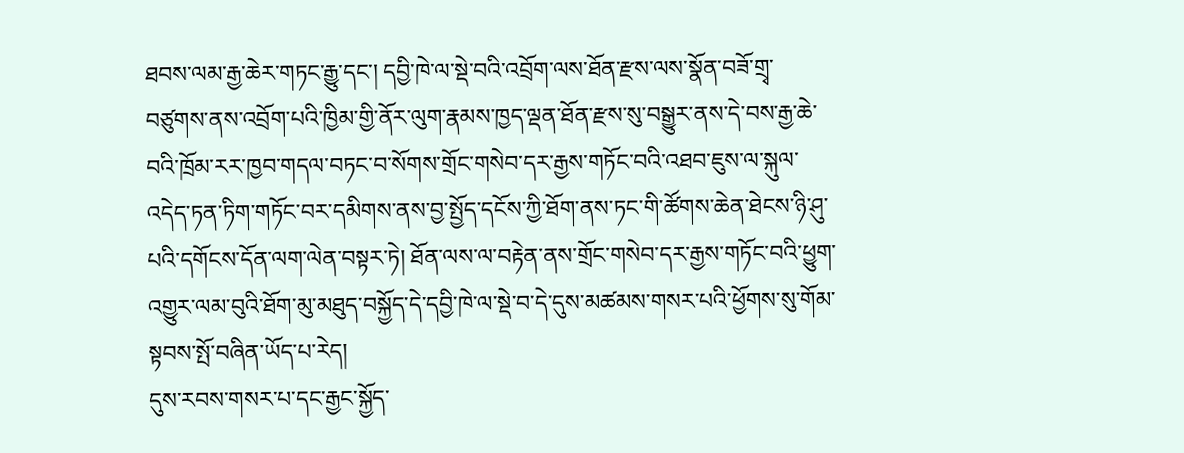ཐབས་ལམ་རྒྱ་ཆེར་གཏང་རྒྱུ་དང་། དབྱི་ཁེ་ལ་སྡེ་བའི་འབྲོག་ལས་ཐོན་རྫས་ལས་སྣོན་བཟོ་གྲྭ་བཙུགས་ནས་འབྲོག་པའི་ཁྱིམ་གྱི་ནོར་ལུག་རྣམས་ཁྱད་ལྡན་ཐོན་རྫས་སུ་བསྒྱུར་ནས་དེ་བས་རྒྱ་ཆེ་བའི་ཁྲོམ་རར་ཁྱབ་གདལ་བཏང་བ་སོགས་གྲོང་གསེབ་དར་རྒྱས་གཏོང་བའི་འཐབ་ཇུས་ལ་སྐུལ་འདེད་ཏན་ཏིག་གཏོང་བར་དམིགས་ནས་བྱ་སྤྱོད་དངོས་ཀྱི་ཐོག་ནས་ཏང་གི་ཚོགས་ཆེན་ཐེངས་ཉི་ཤུ་པའི་དགོངས་དོན་ལག་ལེན་བསྟར་ཏེ། ཐོན་ལས་ལ་བརྟེན་ནས་གྲོང་གསེབ་དར་རྒྱས་གཏོང་བའི་ཕྱུག་འགྱུར་ལམ་བུའི་ཐོག་མུ་མཐུད་བསྐྱོད་དེ་དབྱི་ཁེ་ལ་སྡེ་བ་དེ་དུས་མཚམས་གསར་པའི་ཕྱོགས་སུ་གོམ་སྟབས་སྤོ་བཞིན་ཡོད་པ་རེད།
དུས་རབས་གསར་པ་དང་རྒྱང་སྐྱོད་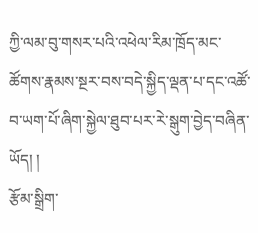ཀྱི་ལམ་བུ་གསར་པའི་འཕེལ་རིམ་ཁྲོད་མང་ཚོགས་རྣམས་སྔར་བས་བདེ་སྐྱིད་ལྡན་པ་དང་འཚོ་བ་ཡག་པོ་ཞིག་སྐྱེལ་ཐུབ་པར་རེ་སྒུག་བྱེད་བཞིན་ཡོད། །
རྩོམ་སྒྲིག་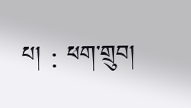པ། : ཕག་གྲུབ།